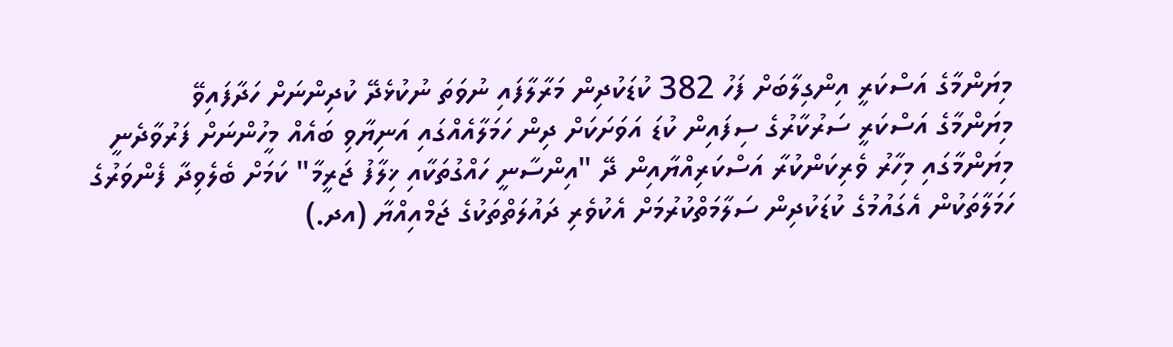މިޔަންމާގެ އަސްކަރީ އިންގިލާބަށް ފަހު 382 ކުޑަކުދިން މަރާލާފައި ނުވަތަ ނުކުޅެދޭ ކުދިންނަށް ހަދާފައިވޭ
މިޔަންމާގެ އަސްކަރީ ސަރުކާރުގެ ސިފައިން ކުޑަ އަވަށަކަށް ދިން ހަމަލާއެއްގައި އަނިޔާވި ބައެއް މީހުންނަށް ފަރުވާދެނީ
މިޔަންމާގައި މިހާރު ވެރިކަންކުރާ އަސްކަރިއްޔާއިން ދޭ "އިންސާނީ ހައްގުތަކާއި ޚިލާފު ޖަރީމާ" ކަމަށް ބެލެވިދާ ފެންވަރުގެ ހަމަލާތަކުން އެގައުމުގެ ކުޑަކުދިން ސަލާމަތްކުރުމަށް އެކުވެރި ދައުލަތްތަކުގެ ޖަމްއިއްޔާ (އދ.)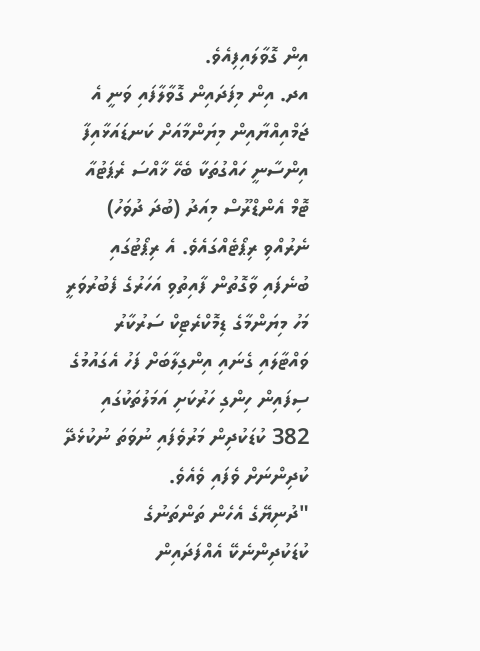އިން ގޮވާލައިފިއެވެ.
އދ. އިން މިފަދައިން ގޮވާލާފައި ވަނީ އެ ޖަމްއިއްޔާއިން މިޔަންމާއަށް ކަނޑައަޅާއިފާ އިންސާނީ ހައްގުތަކާ ބެހޭ ޚާއްސަ ރެޕަޓުއާ ޓޮމް އެންޑްރޫސް މިއަދު (ބުދަ ދުވަހު) ނެރުއްވި ރިޕޯޓެއްގައެވެ. އެ ރިޕޯޓުގައި ބުނެފައި ވާގޮތުން ފާއިތުވި އަހަރުގެ ފެބުރުވަރީ މަހު މިޔަންމާގެ ޑިމޮކްރެޓިކް ސަރުކާރު ވައްޓާލައި ގެނައި އިންގިލާބަށް ފަހު އެގައުމުގެ ސިފައިން ހިންގި ހަރުކަށި އަމަލުތަކުގައި 382 ކުޑަކުދިން މަރުވެފައި ނުވަތަ ނުކުޅެދޭ ކުދިންނަށް ވެފައި ވެއެވެ.
"ދުނިޔޭގެ އެހެން ތަންތަނުގެ ކުޑަކުދިންނެކޭ އެއްފަދައިން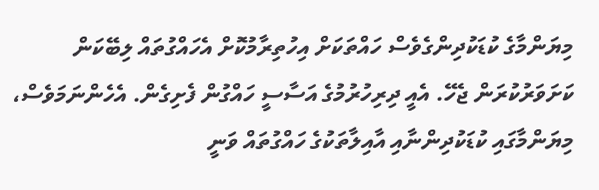މިޔަންމާގެ ކުޑަކުދިންގެވެސް ހައްތަކަށް އިހުތިރާމުކޮށް އެހައްގުތައް ލިބޭކަން ކަށަވަރުކުރަން ޖެހޭ. އެއީ ދިރިހުރުމުގެ އަސާސީ ހައްގުން ފެށިގެން. އެހެންނަމަވެސް، މިޔަންމާގައި ކުޑަކުދިންނާއި އާއިލާތަކުގެ ހައްގުތައް ވަނީ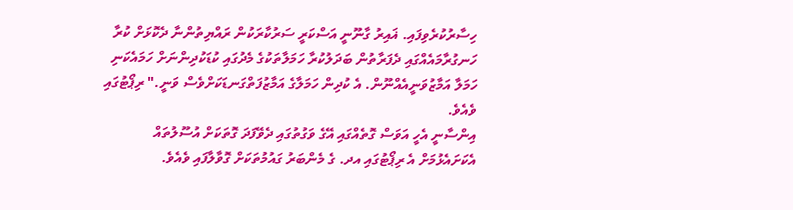ހިސާރުކުރެވިފައި. ޣައިރު ގާނޫނީ އަސްކަރީ ސަރުކާރަކުން ރައްޔިތުންނާ ދެކޮޅަށް ކުރާ ހަނގުރާމައެއްގައި ދެފަރާތުން ބަދަލުކުރާ ހަމަލާތަކުގެ މެދުގައި ކުޑަކުދިންނަށް ހަމައެކަނި ހަމަލާ އަމާޒުވަނީއެއްނޫން. އެ ކުދިން ހަމަލާގެ އަމާޒުފަތްގަނޑަކަށްވެސް ވަނީ." ރިޕޯޓުގައި ވެއެވެ.
އިންސާނީ އެހީ އަވަސް ގޮތެއްގައި އޭގެ ވަގުތުގައި ދެވޭފަދަ ގޮތަކަށް އުސޫލުތައް އެކަށައެޅުމަށް އެ ރިޕޯޓުގައި އދ. ގެ މެންބަރު ގައުމުތަކަށް ގޮވާލާފައި ވެއެވެ.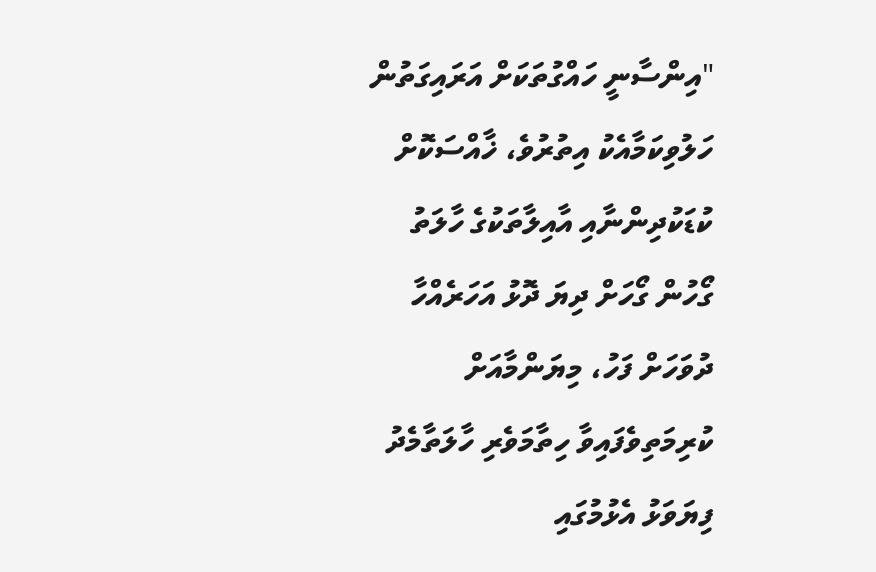"އިންސާނީ ހައްގުތަކަށް އަރައިގަތުން ހަލުވިކަމާއެކު އިތުރުވެ، ޚާއްސަކޮށް ކުޑަކުދިންނާއި އާއިލާތަކުގެ ހާލަތު ގޯހުން ގޯހަށް ދިޔަ ދޮޅު އަހަރެއްހާ ދުވަހަށް ފަހު، މިޔަންމާއަށް ކުރިމަތިވެފައިވާ ހިތާމަވެރި ހާލަތާމެދު ފިޔަވަޅު އެޅުމުގައި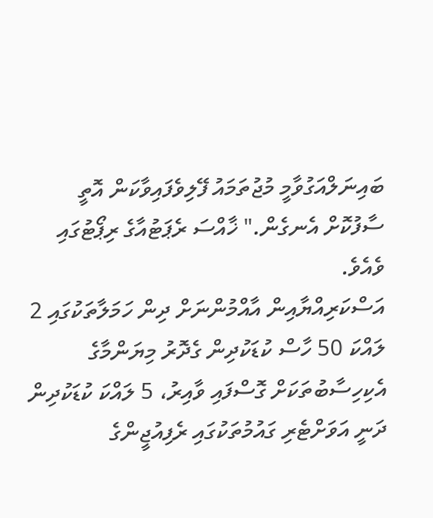ބައިނަލްއަގުވާމީ މުޖުތަމައު ފޭލިވެފައިވާކަން އޮތީ ސާފުކޮށް އެނގެން." ޚާއްސަ ރެޕަޓުއާގެ ރިޕޯޓުގައި ވެއެވެ.
އަސްކަރިއްޔާއިން އާއްމުންނަށް ދިން ހަމަލާތަކުގައި 2 ލައްކަ 50 ހާސް ކުޑަކުދިން ގެދޮރު މިޔަންމާގެ އެކިހިސާބުތަކަށް ގޮސްފައި ވާއިރު، 5 ލައްކަ ކުޑަކުދިން ދަނީ އަވަށްޓެރި ގައުމުތަކުގައި ރެފިއުޖީންގެ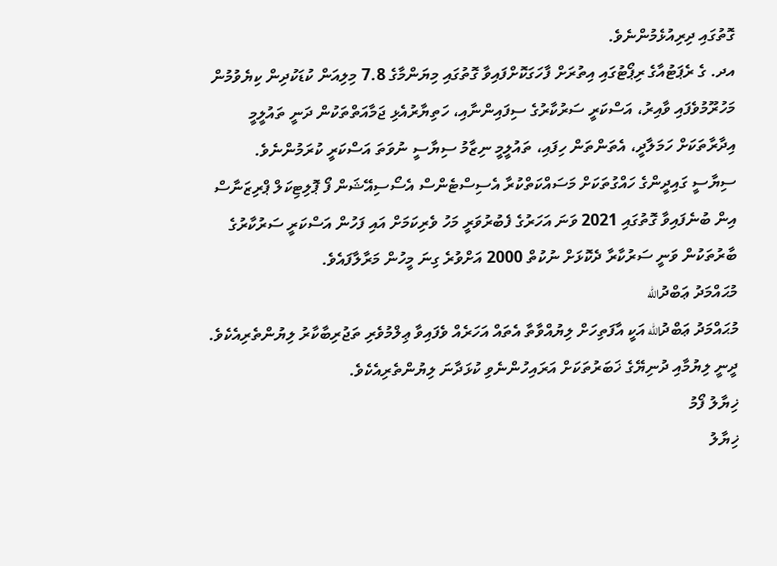ގޮތުގައި ދިރިއުޅެމުންނެވެ.
އދ. ގެ ރެޕަޓުއާގެ ރިޕޯޓުގައި އިތުރަށް ފާހަގަކޮށްފައިވާ ގޮތުގައި މިޔަންމާގެ 7.8 މިލިއަން ކުޑަކުދިން ކިޔެވުމުން މަހުރޫމުވެފައި ވާއިރު، އަސްކަރީ ސަރުކާރުގެ ސިފައިންނާއި، ހަތިޔާރުއެޅި ޖަމާއަތްތަކުން ދަނީ ތައުލީމީ އިދާރާތަކަށް ހަމަލާދީ، އެތަންތަން ހިފައި، ތައުލީމީ ނިޒާމު ސިޔާސީ ނުވަތަ އަސްކަރީ ކުރަމުންނެވެ.
ސިޔާސީ ގައިދީންގެ ހައްގުތަކަށް މަސައްކަތްކުރާ އެސިސްޓެންސް އެސޯސިއޭޝަން ފޯ ޕޮލިޓިކަލް ޕްރިޒަނާސް އިން ބުނެފައިވާ ގޮތުގައި 2021 ވަނަ އަހަރުގެ ފެބުރުވަރީ މަހު ވެރިކަމަށް އައި ފަހުން އަސްކަރީ ސަރުކާރުގެ ބާރުތަކުން ވަނީ ސަރުކާރާ ދެކޮޅަށް ނުކުތް 2000 އަށްވުރެ ގިނަ މީހުން މަރާލާފައެވެ.
މުޙައްމަދު ޢަބްދުالله
މުޙައްމަދު ޢަބްދުالله އަކީ އާފަތިހަށް ލިޔުއްވާތާ އެތައް އަހަރެއް ވެފައިވާ ޢިލްމުވެރި ތަޖުރިބާކާރު ލިޔުންތެރިއެކެވެ. ދީނީ ލިޔުމާއި ދުނިޔޭގެ ޚަބަރުތަކަށް އަރައިހުންނެވި ކުޅަދާނަ ލިޔުންތެރިއެކެވެ.
ޚިޔާލު ފޯމު
ޚިޔާލު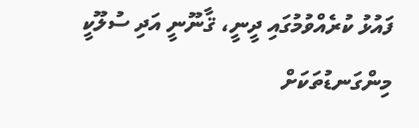ފައުޅު ކުރެއްވުމުގައި ދީނީ، ޤާނޫނީ އަދި ސުލޫކީ މިންގަނޑުތަކަށް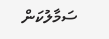ސަމާލުކަން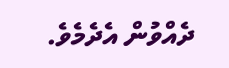ދެއްވުން އެދެމެވެ.